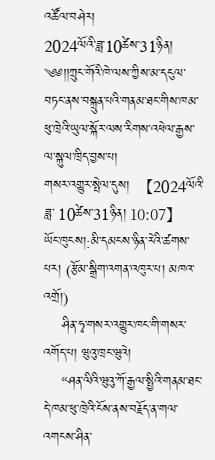འཚོལ་བཤེར།
2024ལོའི་ཟླ་10ཚེས་31ཉིན།
༄༅།།ཀྲུང་གོའི་ཁེ་ལས་ཀྱིས་མ་དངུལ་བཏང་ནས་བསྐྲུན་པའི་གནམ་ཐང་གིས་ཁམ་ཕུ་ཁྲེའི་ཡུལ་སྐོར་ལས་རིགས་འཕེལ་རྒྱས་ལ་སྐུལ་ཁྲིད་བྱས་པ།
གསར་འགྱུར་སྤེལ་དུས།  【2024ལོའི་ཟླ་ 10ཚེས་31ཉིན། 10:07】  ཡོང་ཁུངས།:མི་དམངས་ཉིན་རེའི་ཚགས་པར། (རྩོམ་སྒྲིག་འགན་འཁུར་པ། མཁའ་འགྲོ།)
    ཤིན་ཧྭ་གསར་འགྱུར་ཁང་གི་གསར་འགོད་པ། ཝུའུ་ཁྲང་ཝུའེ།
    “ཤན་ལིའི་ཝུའུ་ཀོ་རྒྱལ་སྤྱིའི་གནམ་ཐང་དེ་ཁམ་ཕུ་ཁྲེའི་ངོས་ནས་བརྗོད་ན་གལ་འགངས་ཤིན་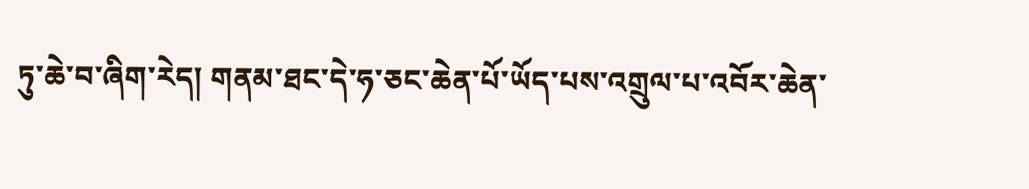ཏུ་ཆེ་བ་ཞིག་རེད། གནམ་ཐང་དེ་ཧ་ཅང་ཆེན་པོ་ཡོད་པས་འགྲུལ་པ་འབོར་ཆེན་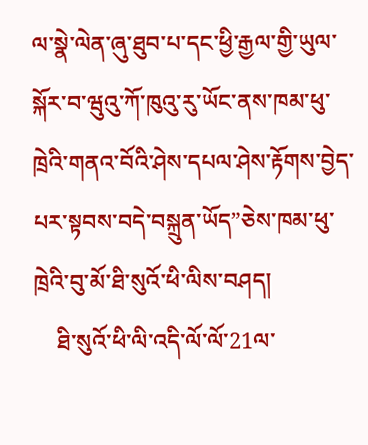ལ་སྣེ་ལེན་ཞུ་ཐུབ་པ་དང་ཕྱི་རྒྱལ་གྱི་ཡུལ་སྐོར་བ་ཝུའུ་ཀོ་ཁུའུ་རུ་ཡོང་ནས་ཁམ་ཕུ་ཁྲེའི་གནའ་བོའི་ཤེས་དཔལ་ཤེས་རྟོགས་བྱེད་པར་སྟབས་བདེ་བསྐྲུན་ཡོད”ཅེས་ཁམ་ཕུ་ཁྲེའི་བུ་མོ་ཐི་སུའོ་ཕི་ལིས་བཤད།
    ཐི་སུའོ་ཕི་ལི་འདི་ལོ་ལོ་21ལ་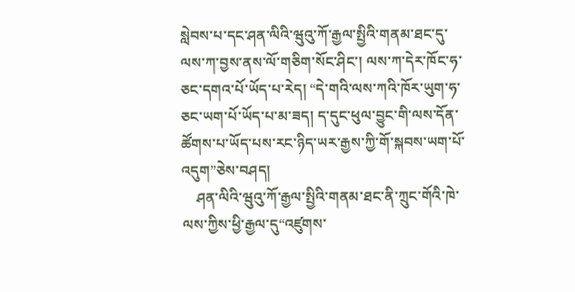སླེབས་པ་དང་ཤན་ལིའི་ཝུའུ་ཀོ་རྒྱལ་སྤྱིའི་གནམ་ཐང་དུ་ལས་ཀ་བྱས་ནས་ལོ་གཅིག་སོང་ཤིང་། ལས་ཀ་དེར་ཁོང་ཧ་ཅང་དགའ་པོ་ཡོད་པ་རེད། “དེ་གའི་ལས་ཀའི་ཁོར་ཡུག་ཧ་ཅང་ཡག་པོ་ཡོད་པ་མ་ཟད། ད་དུང་ཕུལ་བྱུང་གི་ལས་དོན་ཚོགས་པ་ཡོད་པས་རང་ཉིད་ཡར་རྒྱས་ཀྱི་གོ་སྐབས་ཡག་པོ་འདུག”ཅེས་བཤད།
    ཤན་ལིའི་ཝུའུ་ཀོ་རྒྱལ་སྤྱིའི་གནམ་ཐང་ནི་ཀྲུང་གོའི་ཁེ་ལས་ཀྱིས་ཕྱི་རྒྱལ་དུ“འཛུགས་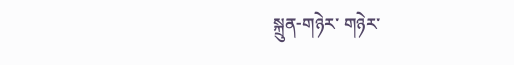སྐྲུན-གཉེར་ གཉེར་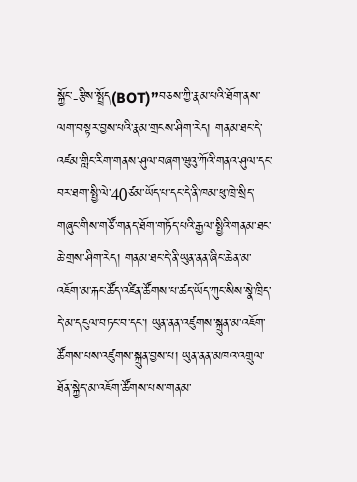སྐྱོང་-རྩིས་སྤྲོད(BOT)”བཅས་ཀྱི་རྣམ་པའི་ཐོག་ནས་ལག་བསྟར་བྱས་པའི་རྣམ་གྲངས་ཤིག་རེད། གནམ་ཐང་དེ་འཛམ་གླིང་རིག་གནས་ཤུལ་བཞག་ཝུའུ་ཀོའི་གནའ་ཤུལ་དང་བར་ཐག་སྤྱི་ལེ་40ཙམ་ཡོད་པ་དང་དེ་ནི་ཁམ་ཕུ་ཁྲེ་སྲིད་གཞུང་གིས་གཙོ་གནད་ཐོག་གཏོད་པའི་རྒྱལ་སྤྱིའི་གནམ་ཐང་ཆེ་གྲས་ཤིག་རེད། གནམ་ཐང་དེ་ནི་ཡུན་ནན་ཞིང་ཆེན་མ་འཇོག་མ་རྐང་ཚོད་འཛིན་ཚོགས་པ་ཚད་ཡོད་ཀུང་སིས་སྣེ་ཁྲིད་དེ་མ་དངུལ་བཏང་བ་དང་། ཡུན་ནན་འཛུགས་སྐྲུན་མ་འཇོག་ཚོགས་པས་འཛུགས་སྐྲུན་བྱས་པ། ཡུན་ནན་མཁའ་འགྲུལ་ཐོན་སྐྱེད་མ་འཇོག་ཚོགས་པས་གནམ་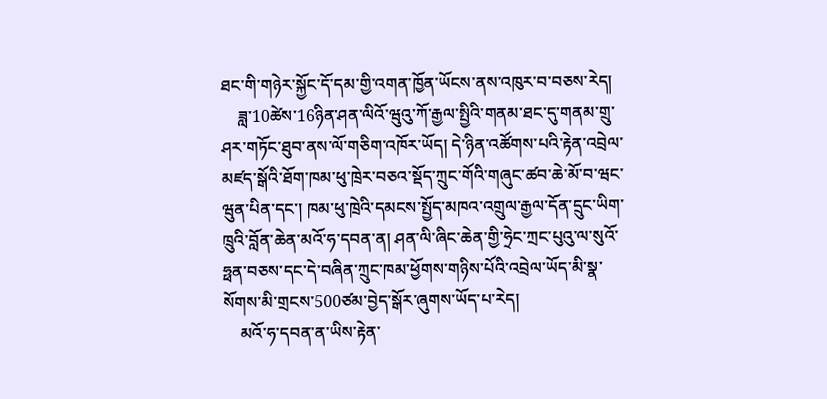ཐང་གི་གཉེར་སྐྱོང་དོ་དམ་གྱི་འགན་ཁྱོན་ཡོངས་ནས་འཁུར་བ་བཅས་རེད།
    ཟླ་10ཚེས་16ཉིན་ཤན་ལིའོ་ཝུའུ་ཀོ་རྒྱལ་སྤྱིའི་གནམ་ཐང་དུ་གནམ་གྲུ་ཤར་གཏོང་ཐུབ་ནས་ལོ་གཅིག་འཁོར་ཡོད། དེ་ཉིན་འཚོགས་པའི་རྟེན་འབྲེལ་མཛད་སྒོའི་ཐོག་ཁམ་ཕུ་ཁྲེར་བཅའ་སྡོད་ཀྲུང་གོའི་གཞུང་ཚབ་ཆེ་མོ་བ་ཝང་ཝུན་པིན་དང་། ཁམ་ཕུ་ཁྲེའི་དམངས་སྤྱོད་མཁའ་འགྲུལ་རྒྱལ་དོན་དྲུང་ཡིག་ཁྲུའི་བློན་ཆེན་མའོ་ཧ་དབན་ན། ཤན་ལི་ཞིང་ཆེན་གྱི་ཧྲེང་ཀྲང་པུའུ་ལ་སུའོ་ཧྥན་བཅས་དང་དེ་བཞིན་ཀྲུང་ཁམ་ཕྱོགས་གཉིས་པོའི་འབྲེལ་ཡོད་མི་སྣ་སོགས་མི་གྲངས་500ཙམ་བྱེད་སྒོར་ཞུགས་ཡོད་པ་རེད།
    མའོ་ཧ་དབན་ན་ཡིས་རྟེན་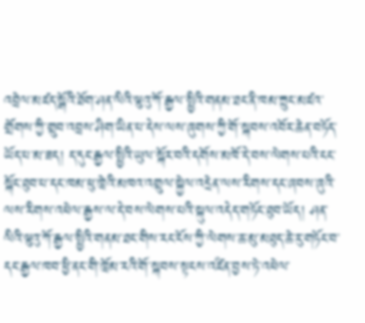འབྲེལ་མཛད་སྒོའི་ཐོག་ཤན་ལིའི་ཝུའུ་ཀོ་རྒྱལ་སྤྱིའི་གནམ་ཐང་ནི་ཁམ་ཀྲུང་མཛའ་གྲོགས་ཀྱི་གྲུབ་འབྲས་ཤིག་ཡིན་པ་དེས་ལས་ཞུགས་ཀྱི་གོ་སྐབས་འབོར་ཆེན་བཏོད་ཡོད་པ་མ་ཟད། ད་དུང་རྒྱལ་སྤྱིའི་ཡུལ་སྐོར་བའི་དགོས་མཁོ་དེ་བས་ལེགས་པའི་ངང་སྐོང་ཐུབ་པ་དང་ཁམ་ཕུ་ཁྲེའི་མཁའ་འགྲུལ་སྐྱེལ་འདྲེན་ལས་རིགས་དང་ཞབས་ཞུའི་ལས་རིགས་འཕེལ་རྒྱས་ལ་དེ་བས་ལེགས་པའི་སྐུལ་འདེད་གཏོང་ཐུབ་ཡོད། ཤན་ལིའི་ཝུའུ་ཀོ་རྒྱལ་སྤྱིའི་གནམ་ཐང་གིས་རང་ངོས་ཀྱི་ལེགས་ཆ་མུ་མཐུད་ཆེ་རུ་གཏོང་བ་དང་རྒྱལ་ཁབ་ཕྱི་ནང་གི་ཁྲོམ་རའི་གོ་སྐབས་སྟངས་འཛིན་བྱས་ཏེ་འཕེལ་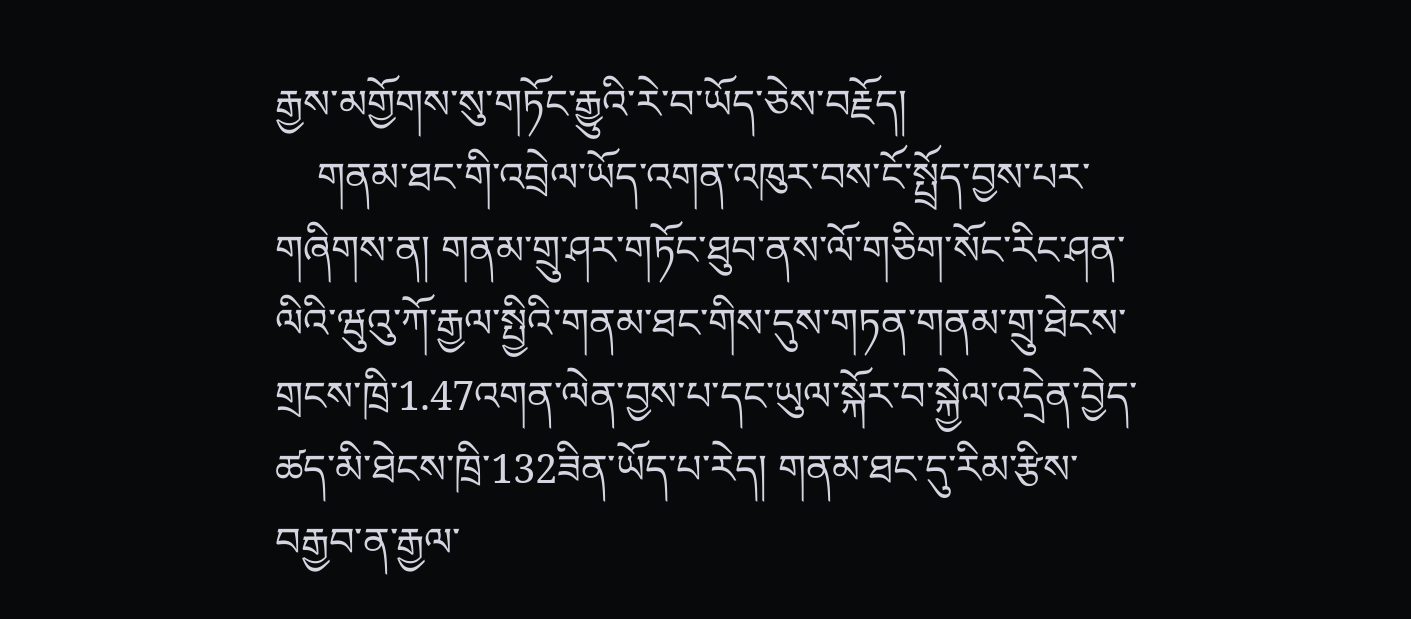རྒྱས་མགྱོགས་སུ་གཏོང་རྒྱུའི་རེ་བ་ཡོད་ཅེས་བརྗོད།
    གནམ་ཐང་གི་འབྲེལ་ཡོད་འགན་འཁུར་བས་ངོ་སྤྲོད་བྱས་པར་གཞིགས་ན། གནམ་གྲུ་ཤར་གཏོང་ཐུབ་ནས་ལོ་གཅིག་སོང་རིང་ཤན་ལིའི་ཝུའུ་ཀོ་རྒྱལ་སྤྱིའི་གནམ་ཐང་གིས་དུས་གཏན་གནམ་གྲུ་ཐེངས་གྲངས་ཁྲི་1.47འགན་ལེན་བྱས་པ་དང་ཡུལ་སྐོར་བ་སྐྱེལ་འདྲེན་བྱེད་ཚད་མི་ཐེངས་ཁྲི་132ཟིན་ཡོད་པ་རེད། གནམ་ཐང་དུ་རིམ་རྩིས་བརྒྱབ་ན་རྒྱལ་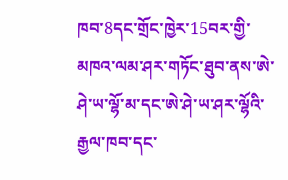ཁབ་8དང་གྲོང་ཁྱེར་15བར་གྱི་མཁའ་ལམ་ཤར་གཏོང་ཐུབ་ནས་ཨེ་ཤེ་ཡ་ལྷོ་མ་དང་ཨེ་ཤེ་ཡ་ཤར་ལྷོའི་རྒྱལ་ཁབ་དང་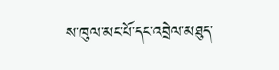ས་ཁུལ་མང་པོ་དང་འབྲེལ་མཐུད་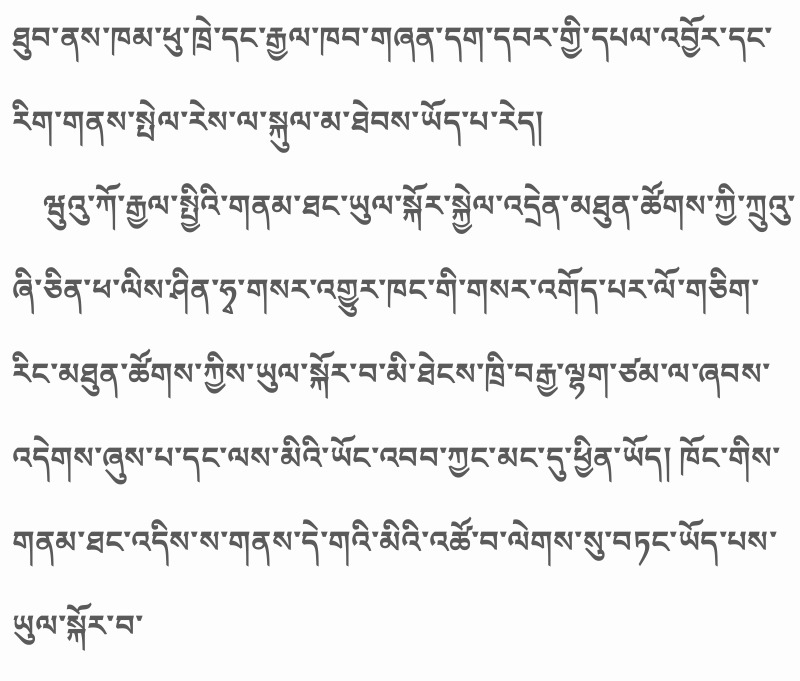ཐུབ་ནས་ཁམ་ཕུ་ཁྲེ་དང་རྒྱལ་ཁབ་གཞན་དག་དབར་གྱི་དཔལ་འབྱོར་དང་རིག་གནས་སྤེལ་རེས་ལ་སྐུལ་མ་ཐེབས་ཡོད་པ་རེད།
    ཝུའུ་ཀོ་རྒྱལ་སྤྱིའི་གནམ་ཐང་ཡུལ་སྐོར་སྐྱེལ་འདྲེན་མཐུན་ཚོགས་ཀྱི་ཀྲུའུ་ཞི་ཅིན་ཕ་ལིས་ཤིན་ཧྭ་གསར་འགྱུར་ཁང་གི་གསར་འགོད་པར་ལོ་གཅིག་རིང་མཐུན་ཚོགས་ཀྱིས་ཡུལ་སྐོར་བ་མི་ཐེངས་ཁྲི་བརྒྱ་ལྷག་ཙམ་ལ་ཞབས་འདེགས་ཞུས་པ་དང་ལས་མིའི་ཡོང་འབབ་ཀྱང་མང་དུ་ཕྱིན་ཡོད། ཁོང་གིས་གནམ་ཐང་འདིས་ས་གནས་དེ་གའི་མིའི་འཚོ་བ་ལེགས་སུ་བཏང་ཡོད་པས་ཡུལ་སྐོར་བ་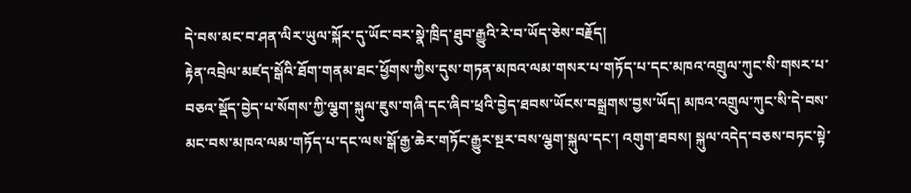དེ་བས་མང་བ་ཤན་ལིར་ཡུལ་སྐོར་དུ་ཡོང་བར་སྣེ་ཁྲིད་ཐུབ་རྒྱུའི་རེ་བ་ཡོད་ཅེས་བརྗོད།
རྟེན་འབྲེལ་མཛད་སྒོའི་ཐོག་གནམ་ཐང་ཕྱོགས་ཀྱིས་དུས་གཏན་མཁའ་ལམ་གསར་པ་གཏོད་པ་དང་མཁའ་འགྲུལ་ཀུང་སི་གསར་པ་བཅའ་སྡོད་བྱེད་པ་སོགས་ཀྱི་ལྕག་སྐུལ་ཇུས་གཞི་དང་ཞིབ་ཕྲའི་བྱེད་ཐབས་ཡོངས་བསྒྲགས་བྱས་ཡོད། མཁའ་འགྲུལ་ཀུང་སི་དེ་བས་མང་བས་མཁའ་ལམ་གཏོད་པ་དང་ལས་སྒོ་རྒྱ་ཆེར་གཏོང་རྒྱུར་སྔར་བས་ལྕག་སྐུལ་དང་། འགུག་ཐབས། སྐུལ་འདེད་བཅས་བཏང་སྟེ་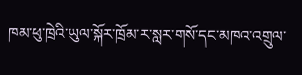ཁམ་ཕུ་ཁྲེའི་ཡུལ་སྐོར་ཁྲོམ་ར་སླར་གསོ་དང་མཁའ་འགྲུལ་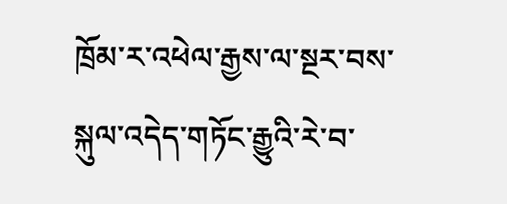ཁྲོམ་ར་འཕེལ་རྒྱས་ལ་སྔར་བས་སྐུལ་འདེད་གཏོང་རྒྱུའི་རེ་བ་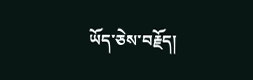ཡོད་ཅེས་བརྗོད།